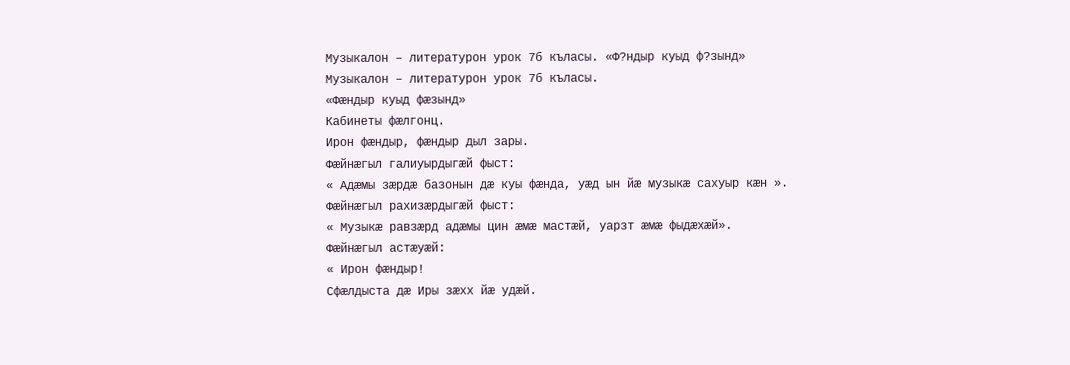Музыкалон – литературон урок 7б къласы. «Ф?ндыр куыд ф?зынд»
Музыкалон – литературон урок 7б къласы.
«Фæндыр куыд фæзынд»
Кабинеты фæлгонц.
Ирон фæндыр, фæндыр дыл зары.
Фæйнæгыл галиуырдыгæй фыст:
« Адæмы зæрдæ базонын дæ куы фæнда, уæд ын йæ музыкæ сахуыр кæн ».
Фæйнæгыл рахизæрдыгæй фыст:
« Музыкæ равзæрд адæмы цин æмæ мастæй, уарзт æмæ фыдæхæй».
Фæйнæгыл астæуæй:
« Ирон фæндыр!
Сфæлдыста дæ Иры зæхх йæ удæй.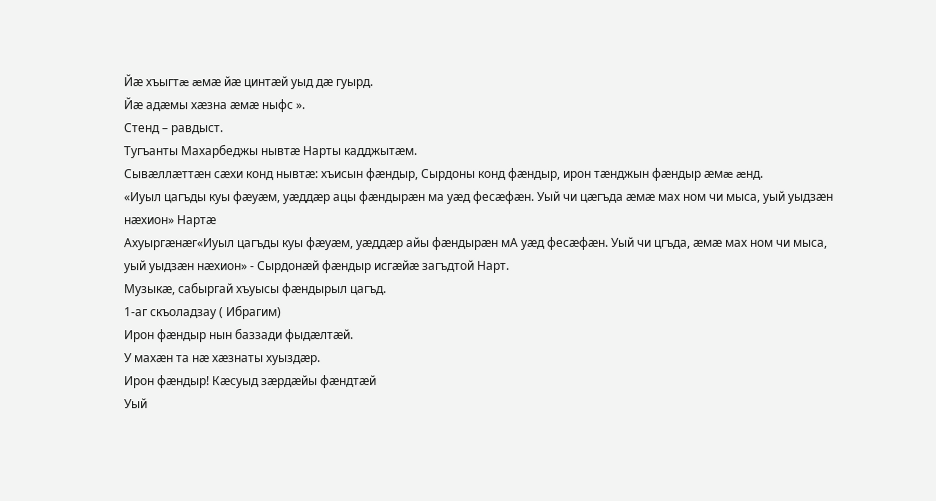Йæ хъыгтæ æмæ йæ цинтæй уыд дæ гуырд.
Йæ адæмы хæзна æмæ ныфс ».
Стенд – равдыст.
Тугъанты Махарбеджы нывтæ Нарты кадджытæм.
Сывæллæттæн сæхи конд нывтæ: хъисын фæндыр, Сырдоны конд фæндыр, ирон тæнджын фæндыр æмæ æнд.
«Иуыл цагъды куы фæуæм, уæддæр ацы фæндырæн ма уæд фесæфæн. Уый чи цæгъда æмæ мах ном чи мыса, уый уыдзæн нæхион» Нартæ
Ахуыргæнæг«Иуыл цагъды куы фæуæм, уæддæр айы фæндырæн мА уæд фесæфæн. Уый чи цгъда, æмæ мах ном чи мыса, уый уыдзæн нæхион» - Сырдонæй фæндыр исгæйæ загъдтой Нарт.
Музыкæ, сабыргай хъуысы фæндырыл цагъд.
1-аг скъоладзау ( Ибрагим)
Ирон фæндыр нын баззади фыдæлтæй.
У махæн та нæ хæзнаты хуыздæр.
Ирон фæндыр! Кæсуыд зæрдæйы фæндтæй
Уый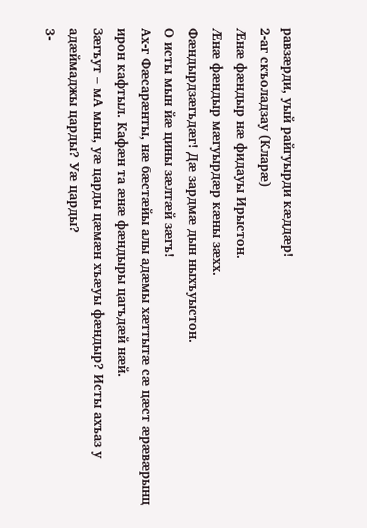равзæрди, уый райгуырди кæддæр!
2-аг скъоладзау (Кларæ)
Æнæ фæндыр нæ фидауы Ирыстон.
Æнæ фæндыр мæгуырдæр кæны зæхх.
Фæндырдзæгьдæг! Дæ зардмæ дын ныхъуыстон.
О исты мын йæ цины зæлтæй зæгъ!
Ах-г Фæсарæнты, нæ бæстæйы алы адæмы хæттытæ сæ цæст æрæвæрынц ирон кафтыл. Кафæн та æнæ фæндыры цагъдæй нæй.
Зæгъут – мА мын, уæ царды цæмæн хъæуы фæндыр? Исты ахъаз у адæймаджы царды? Уæ царды?
3-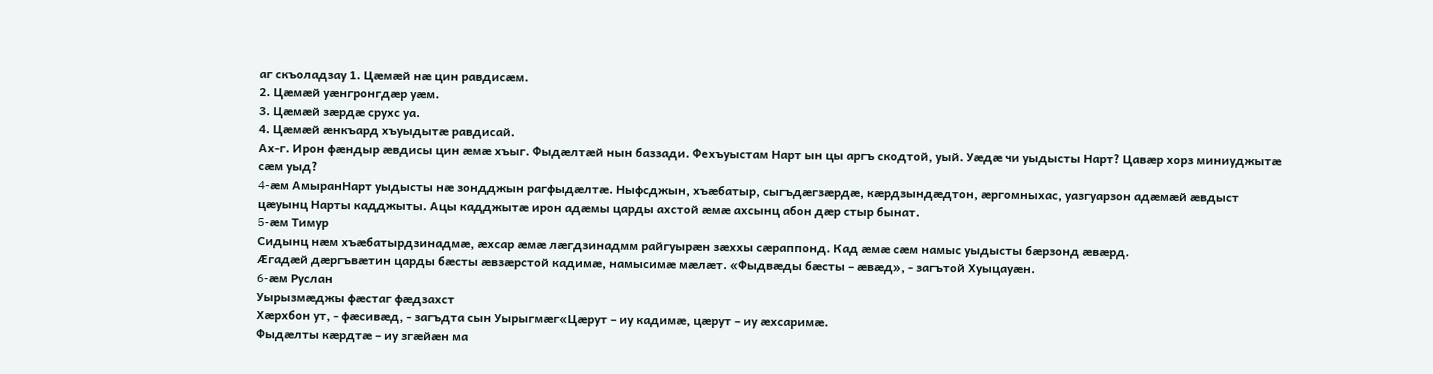аг скъоладзау 1. Цæмæй нæ цин равдисæм.
2. Цæмæй уæнгронгдæр уæм.
3. Цæмæй зæрдæ срухс уа.
4. Цæмæй æнкъард хъуыдытæ равдисай.
Ах-г. Ирон фæндыр æвдисы цин æмæ хъыг. Фыдæлтæй нын баззади. Фехъуыстам Нарт ын цы аргъ скодтой, уый. Уæдæ чи уыдысты Нарт? Цавæр хорз миниуджытæ сæм уыд?
4-æм АмыранНарт уыдысты нæ зондджын рагфыдæлтæ. Ныфсджын, хъæбатыр, сыгъдæгзæрдæ, кæрдзындæдтон, æргомныхас, уазгуарзон адæмæй æвдыст цæуынц Нарты кадджыты. Ацы кадджытæ ирон адæмы царды ахстой æмæ ахсынц абон дæр стыр бынат.
5-æм Тимур
Сидынц нæм хъæбатырдзинадмæ, æхсар æмæ лæгдзинадмм райгуырæн зæххы сæраппонд. Кад æмæ сæм намыс уыдысты бæрзонд æвæрд.
Æгадæй дæргъвæтин царды бæсты æвзæрстой кадимæ, намысимæ мæлæт. «Фыдвæды бæсты – æвæд», - загътой Хуыцауæн.
6-æм Руслан
Уырызмæджы фæстаг фæдзахст
Хæрхбон ут, - фæсивæд, - загъдта сын Уырыгмæг«Цæрут – иу кадимæ, цæрут – иу æхсаримæ.
Фыдæлты кæрдтæ – иу згæйæн ма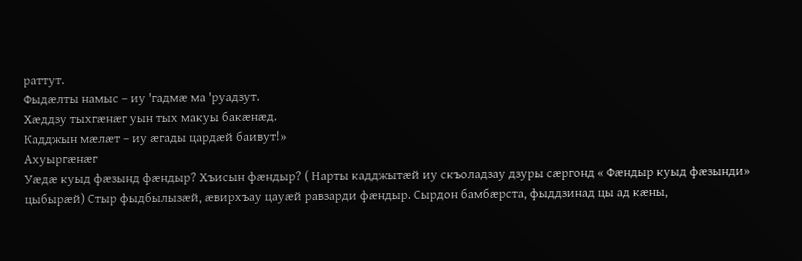раттут.
Фыдæлты намыс – иу 'гадмæ ма 'руадзут.
Хæддзу тыхгæнæг уын тых макуы бакæнæд.
Кадджын мæлæт – иу æгады цардæй баивут!»
Ахуыргæнæг
Уæдæ куыд фæзынд фæндыр? Хъисын фæндыр? ( Нарты кадджытæй иу скъоладзау дзуры сæргонд « Фæндыр куыд фæзынди» цыбырæй) Стыр фыдбылызæй, æвирхъау цауæй равзарди фæндыр. Сырдон бамбæрста, фыддзинад цы ад кæны,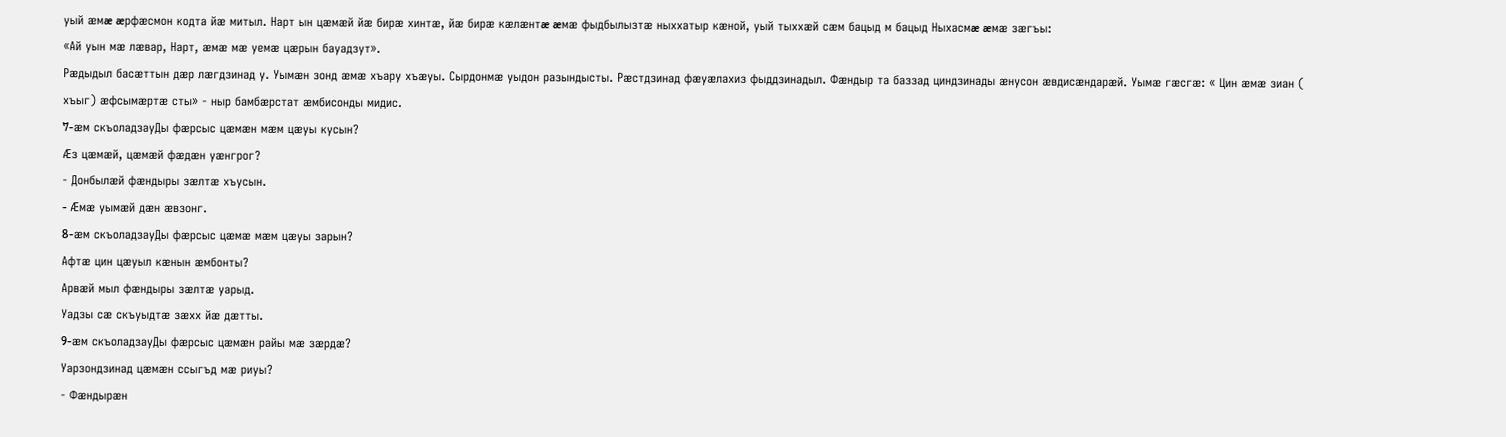уый æмæ æрфæсмон кодта йæ митыл. Нарт ын цæмæй йæ бирæ хинтæ, йæ бирæ кæлæнтæ æмæ фыдбылызтæ ныххатыр кæной, уый тыххæй сæм бацыд м бацыд Ныхасмæ æмæ зæгъы:
«Ай уын мæ лæвар, Нарт, æмæ мæ уемæ цæрын бауадзут».
Рæдыдыл басæттын дæр лæгдзинад у. Уымæн зонд æмæ хъару хъæуы. Сырдонмæ уыдон разындысты. Рæстдзинад фæуæлахиз фыддзинадыл. Фæндыр та баззад циндзинады æнусон æвдисæндарæй. Уымæ гæсгæ: « Цин æмæ зиан ( хъыг) æфсымæртæ сты» - ныр бамбæрстат æмбисонды мидис.
7-æм скъоладзауДы фæрсыс цæмæн мæм цæуы кусын?
Æз цæмæй, цæмæй фæдæн уæнгрог?
- Донбылæй фæндыры зæлтæ хъусын.
- Æмæ уымæй дæн æвзонг.
8-æм скъоладзауДы фæрсыс цæмæ мæм цæуы зарын?
Афтæ цин цæуыл кæнын æмбонты?
Арвæй мыл фæндыры зæлтæ уарыд.
Уадзы сæ скъуыдтæ зæхх йæ дæтты.
9-æм скъоладзауДы фæрсыс цæмæн райы мæ зæрдæ?
Уарзондзинад цæмæн ссыгъд мæ риуы?
- Фæндырæн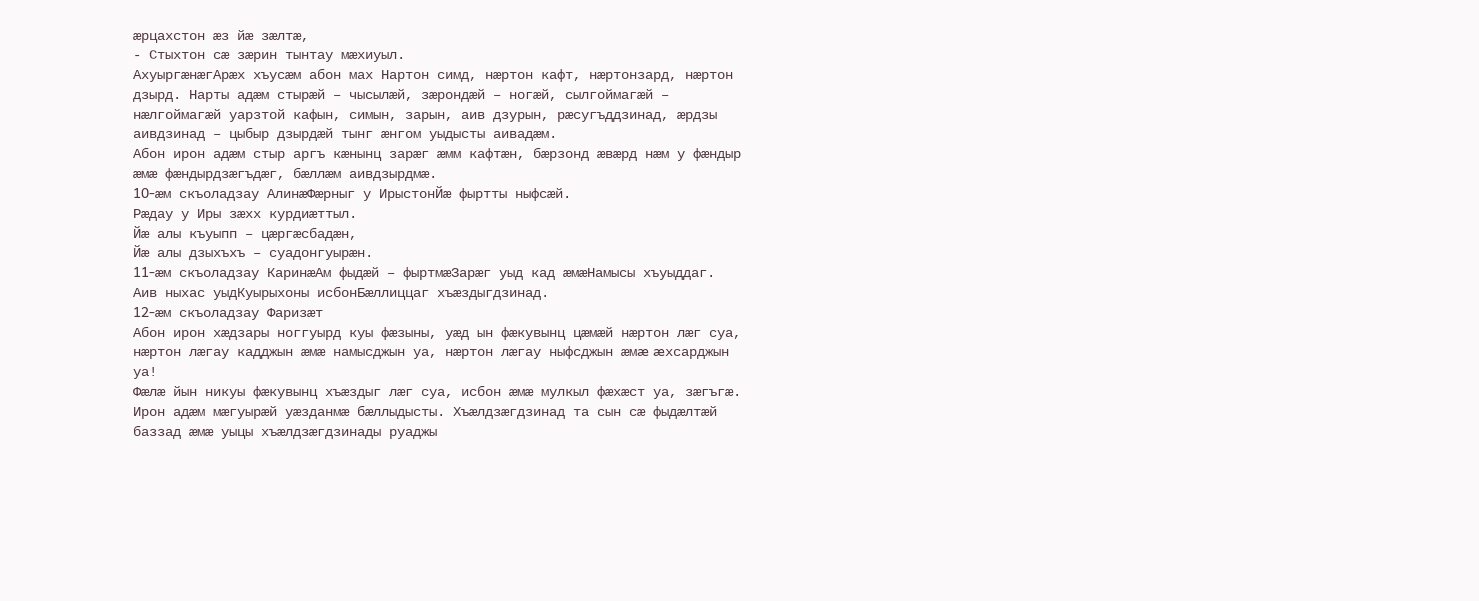æрцахстон æз йæ зæлтæ,
- Стыхтон сæ зæрин тынтау мæхиуыл.
АхуыргæнæгАрæх хъусæм абон мах Нартон симд, нæртон кафт, нæртонзард, нæртон дзырд. Нарты адæм стырæй – чысылæй, зæрондæй – ногæй, сылгоймагæй – нæлгоймагæй уарзтой кафын, симын, зарын, аив дзурын, рæсугъддзинад, æрдзы аивдзинад – цыбыр дзырдæй тынг æнгом уыдысты аивадæм.
Абон ирон адæм стыр аргъ кæнынц зарæг æмм кафтæн, бæрзонд æвæрд нæм у фæндыр æмæ фæндырдзæгъдæг, бæллæм аивдзырдмæ.
10-æм скъоладзау АлинæФæрныг у ИрыстонЙæ фыртты ныфсæй.
Рæдау у Иры зæхх курдиæттыл.
Йæ алы къуыпп – цæргæсбадæн,
Йæ алы дзыхъхъ – суадонгуырæн.
11-æм скъоладзау КаринæАм фыдæй – фыртмæЗарæг уыд кад æмæНамысы хъуыддаг.
Аив ныхас уыдКуырыхоны исбонБæллиццаг хъæздыгдзинад.
12-æм скъоладзау Фаризæт
Абон ирон хæдзары ноггуырд куы фæзыны, уæд ын фæкувынц цæмæй нæртон лæг суа, нæртон лæгау кадджын æмæ намысджын уа, нæртон лæгау ныфсджын æмæ æхсарджын уа!
Фæлæ йын никуы фæкувынц хъæздыг лæг суа, исбон æмæ мулкыл фæхæст уа, зæгъгæ. Ирон адæм мæгуырæй уæзданмæ бæллыдысты. Хъæлдзæгдзинад та сын сæ фыдæлтæй баззад æмæ уыцы хъæлдзæгдзинады руаджы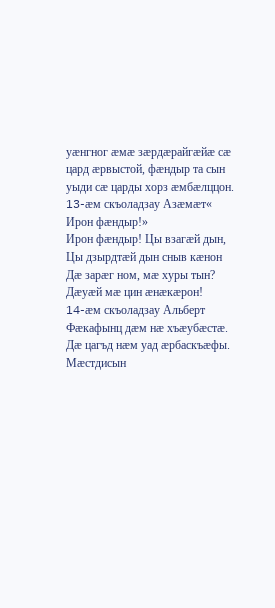уæнгног æмæ зæрдæрайгæйæ сæ цард æрвыстой, фæндыр та сын уыди сæ царды хорз æмбæлццон.
13-æм скъоладзау Азæмæт« Ирон фæндыр!»
Ирон фæндыр! Цы взагæй дын,
Цы дзырдтæй дын сныв кæнон
Дæ зарæг ном, мæ хуры тын?
Дæуæй мæ цин æнæкæрон!
14-æм скъоладзау Альберт
Фæкафынц дæм нæ хъæубæстæ.
Дæ цагъд нæм уад æрбаскъæфы.
Мæстдисын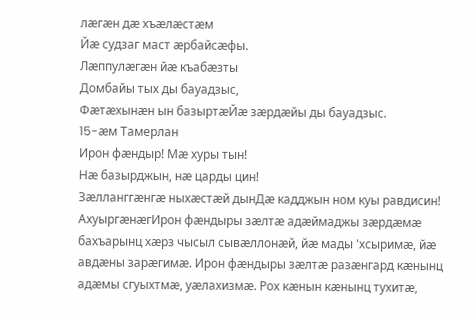лæгæн дæ хъæлæстæм
Йæ судзаг маст æрбайсæфы.
Лæппулæгæн йæ къабæзты
Домбайы тых ды бауадзыс,
Фæтæхынæн ын базыртæЙæ зæрдæйы ды бауадзыс.
15-æм Тамерлан
Ирон фæндыр! Мæ хуры тын!
Нæ базырджын, нæ царды цин!
Зæлланггæнгæ ныхæстæй дынДæ кадджын ном куы равдисин!
АхуыргæнæгИрон фæндыры зæлтæ адæймаджы зæрдæмæ бахъарынц хæрз чысыл сывæллонæй, йæ мады 'хсыримæ, йæ авдæны зарæгимæ. Ирон фæндыры зæлтæ разæнгард кæнынц адæмы сгуыхтмæ, уæлахизмæ. Рох кæнын кæнынц тухитæ,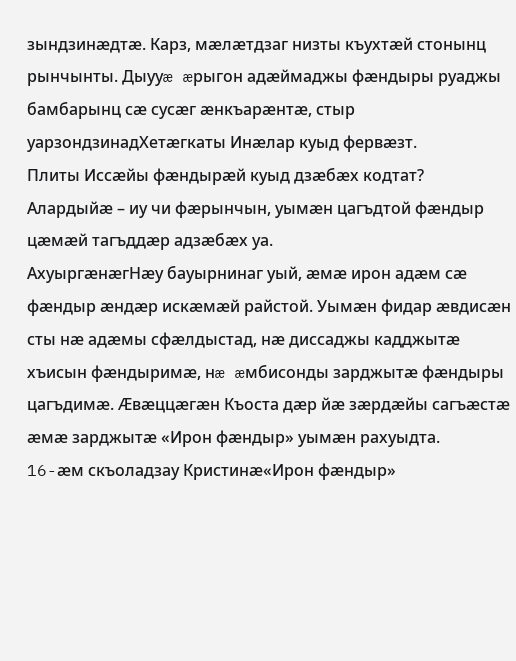зындзинæдтæ. Карз, мæлæтдзаг низты къухтæй стонынц рынчынты. Дыууæ æрыгон адæймаджы фæндыры руаджы бамбарынц сæ сусæг æнкъарæнтæ, стыр уарзондзинадХетæгкаты Инæлар куыд фервæзт.
Плиты Иссæйы фæндырæй куыд дзæбæх кодтат?
Алардыйæ – иу чи фæрынчын, уымæн цагъдтой фæндыр цæмæй тагъддæр адзæбæх уа.
АхуыргæнæгНæу бауырнинаг уый, æмæ ирон адæм сæ фæндыр æндæр искæмæй райстой. Уымæн фидар æвдисæн сты нæ адæмы сфæлдыстад, нæ диссаджы кадджытæ хъисын фæндыримæ, нæ æмбисонды зарджытæ фæндыры цагъдимæ. Æвæццæгæн Къоста дæр йæ зæрдæйы сагъæстæ æмæ зарджытæ «Ирон фæндыр» уымæн рахуыдта.
16-æм скъоладзау Кристинæ«Ирон фæндыр»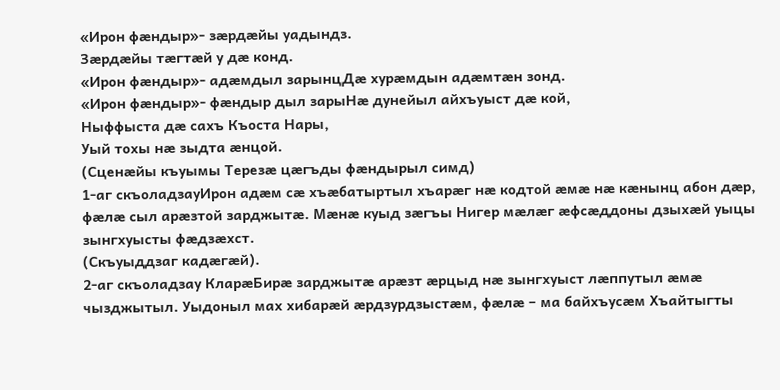«Ирон фæндыр»- зæрдæйы уадындз.
Зæрдæйы тæгтæй у дæ конд.
«Ирон фæндыр»- адæмдыл зарынцДæ хурæмдын адæмтæн зонд.
«Ирон фæндыр»- фæндыр дыл зарыНæ дунейыл айхъуыст дæ кой,
Ныффыста дæ сахъ Къоста Нары,
Уый тохы нæ зыдта æнцой.
(Сценæйы къуымы Терезæ цæгъды фæндырыл симд)
1-аг скъоладзауИрон адæм сæ хъæбатыртыл хъарæг нæ кодтой æмæ нæ кæнынц абон дæр, фæлæ сыл арæзтой зарджытæ. Мæнæ куыд зæгъы Нигер мæлæг æфсæддоны дзыхæй уыцы зынгхуысты фæдзæхст.
(Скъуыддзаг кадæгæй).
2-аг скъоладзау КларæБирæ зарджытæ арæзт æрцыд нæ зынгхуыст лæппутыл æмæ чызджытыл. Уыдоныл мах хибарæй æрдзурдзыстæм, фæлæ – ма байхъусæм Хъайтыгты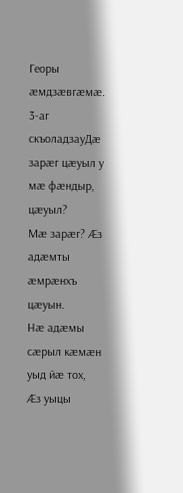Георы æмдзæвгæмæ.
3-аг скъоладзауДæ зарæг цæуыл у мæ фæндыр, цæуыл?
Мæ зарæг? Æз адæмты æмрæнхъ цæуын.
Нæ адæмы сæрыл кæмæн уыд йæ тох,
Æз уыцы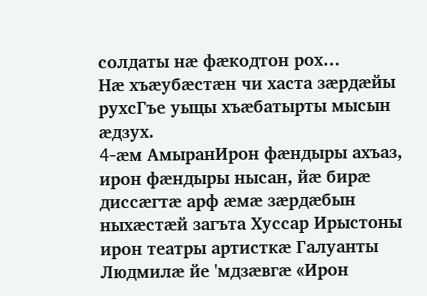солдаты нæ фæкодтон рох…
Нæ хъæубæстæн чи хаста зæрдæйы рухсГъе уыцы хъæбатырты мысын æдзух.
4-æм АмыранИрон фæндыры ахъаз, ирон фæндыры нысан, йæ бирæ диссæгтæ арф æмæ зæрдæбын ныхæстæй загъта Хуссар Ирыстоны ирон театры артисткæ Галуанты Людмилæ йе 'мдзæвгæ «Ирон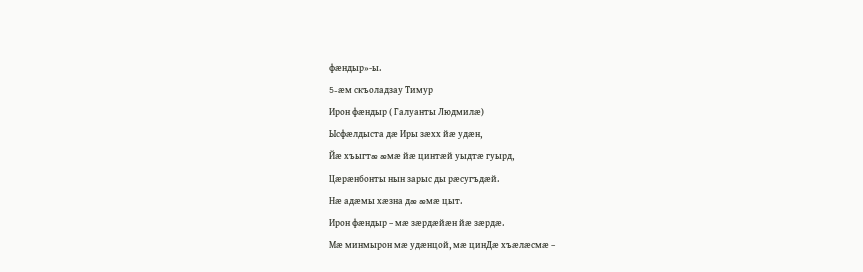фæндыр»-ы.
5-æм скъоладзау Тимур
Ирон фæндыр ( Галуанты Людмилæ)
Ысфæлдыста дæ Иры зæхх йæ удæн,
Йæ хъыгтæ æмæ йæ цинтæй уыдтæ гуырд,
Цæрæнбонты нын зарыс ды рæсугъдæй.
Нæ адæмы хæзна дæ æмæ цыт.
Ирон фæндыр – мæ зæрдæйæн йæ зæрдæ.
Мæ минмырон мæ удæнцой, мæ цинДæ хъæлæсмæ –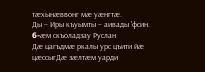тæхынæввонг мæ уæнгтæ.
Ды – Иры къуымты – аивады 'фсин.
6-æм скъоладзау Руслан
Дæ цагъдмæ ркалы урс цъити йæ цæссыгДæ зæлтæм уарди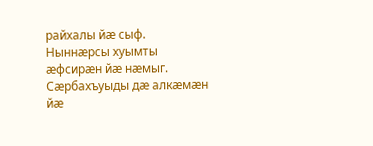райхалы йæ сыф.
Ныннæрсы хуымты æфсирæн йæ нæмыг.
Сæрбахъуыды дæ алкæмæн йæ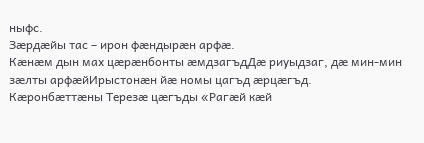ныфс.
Зæрдæйы тас – ирон фæндырæн арфæ.
Кæнæм дын мах цæрæнбонты æмдзагъдДæ риуыдзаг, дæ мин-мин зæлты арфæйИрыстонæн йæ номы цагъд æрцæгъд.
Кæронбæттæны Терезæ цæгъды «Рагæй кæй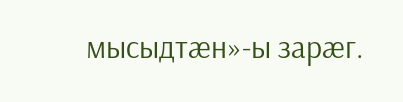мысыдтæн»-ы зарæг.